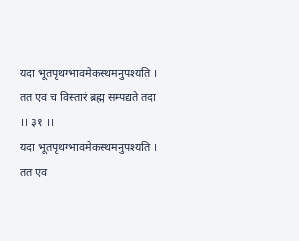यदा भूतपृथग्भावमेकस्थमनुपश्यति । तत एव च विस्तारं ब्रह्म सम्पद्यते तदा ।। ३१ ।।
यदा भूतपृथग्भावमेकस्थमनुपश्यति ।
तत एव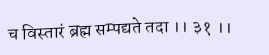च विस्तारं ब्रह्म सम्पद्यते तदा ।। ३१ ।।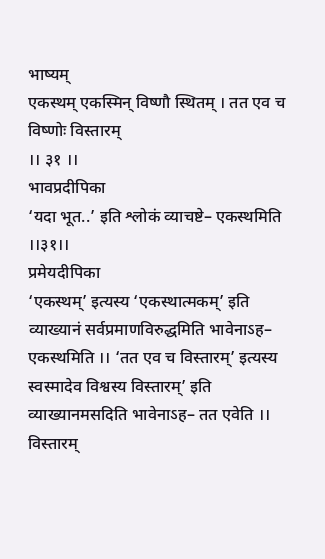भाष्यम्
एकस्थम् एकस्मिन् विष्णौ स्थितम् । तत एव च विष्णोः विस्तारम्
।। ३१ ।।
भावप्रदीपिका
‘यदा भूत..’ इति श्लोकं व्याचष्टे– एकस्थमिति ।।३१।।
प्रमेयदीपिका
‘एकस्थम्’ इत्यस्य ‘एकस्थात्मकम्’ इति व्याख्यानं सर्वप्रमाणविरुद्धमिति भावेनाऽह– एकस्थमिति ।। ‘तत एव च विस्तारम्’ इत्यस्य स्वस्मादेव विश्वस्य विस्तारम्’ इति व्याख्यानमसदिति भावेनाऽह– तत एवेति ।। विस्तारम्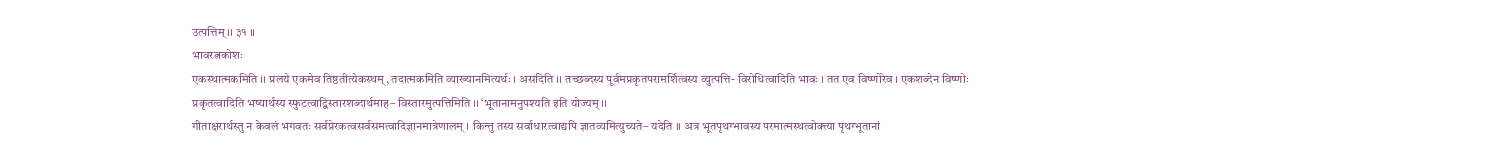उत्पत्तिम् ।। ३१ ।।
भावरत्नकोशः
एकस्थात्मकमिति ।। प्रलये एकमेव तिष्ठतीत्येकस्थम्, तदात्मकमिति व्याख्यानमित्यर्थः । असदिति ।। तच्छब्दस्य पूर्वमप्रकृतपरामर्शित्वस्य व्युत्पत्ति- विरोधित्वादिति भावः । तत एव विष्णोरेव । एकशब्देन विष्णोः प्रकृतत्वादिति भष्यार्थस्य स्फुटत्वाद्विस्तारशब्दार्थमाह– विस्तारमुत्पत्तिमिति ।। ‘भूतानामनुपश्यति इति योज्यम् ।।
गीताक्षरार्थस्तु न केवलं भगवतः सर्वप्रेरकत्वसर्वसमत्वादिज्ञानमात्रेणालम् । किन्तु तस्य सर्वाधारत्वाद्यपि ज्ञातव्यमित्युच्यते– यदेति ।। अत्र भूतपृथग्भावस्य परमात्मस्थत्वोक्त्या पृथग्भूतानां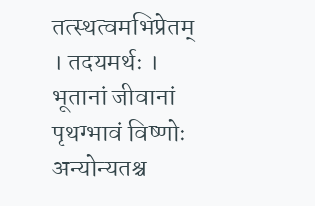तत्स्थत्वमभिप्रेतम् । तदयमर्थः । भूतानां जीवानां पृथग्भावं विष्णोः अन्योन्यतश्च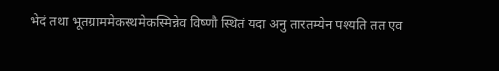भेदं तथा भूतग्राममेकस्थमेकस्मिन्नेव विष्णौ स्थितं यदा अनु तारतम्येन पश्यति तत एव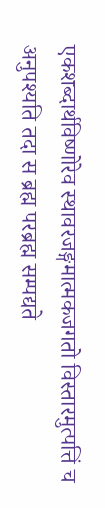एकशब्दार्थविष्णोरेव स्थावरजङ्गमात्मकजगतो विस्तारमुत्पत्तिं च अनुपश्यति तदा स ब्रह्म परब्रह्म सम्पद्यते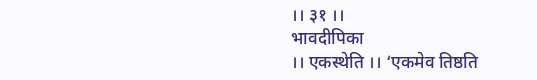।। ३१ ।।
भावदीपिका
।। एकस्थेति ।। ‘एकमेव तिष्ठति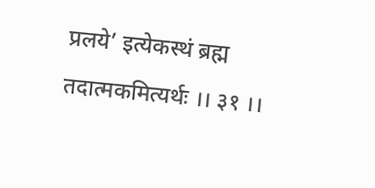प्रलये’ इत्येकस्थं ब्रह्म तदात्मकमित्यर्थः ।। ३१ ।।